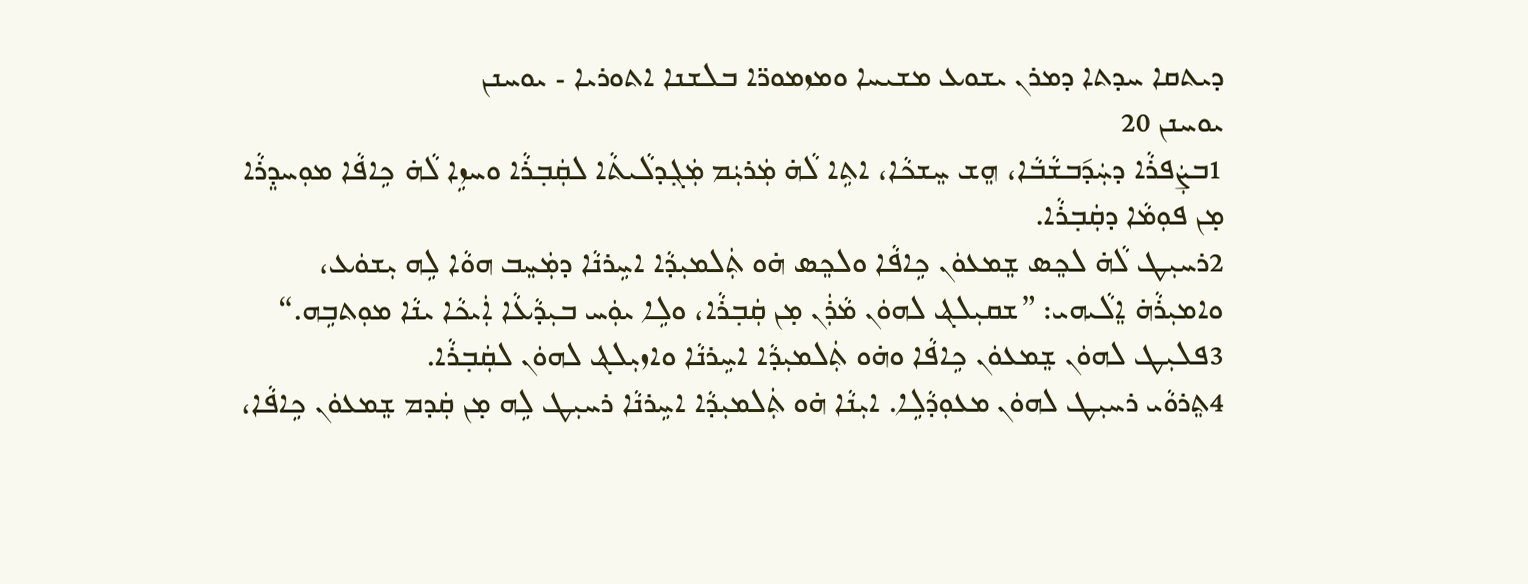ܕܝܬܩܐ ܚܕܬܐ ܕܡܪܢ ܝܫܘܥ ܡܫܝܚܐ ܘܡܙܡܘܪ̈ܐ ܒܠܫܢܐ ܐܬܘܪܝܐ - ܝܘܚܢܢ
ܝܘܚܢܢ 20
1ܒܨܲܦܪܵܐ ܕܚܲܕ݇ܒܫܵܒܵܐ، ܗܸܫ ܚܸܫܟܵܐ، ܐܬܹ‌ܐ ܠܵܗ̇ ܡܲܪܝܲܡ ܡܲܓ݂ܕܠܵܝܬܵ‌ܐ ܠܩܲܒ݂ܪܵܐ ܘܚܙܹܐ ܠܵܗ̇ ܟܹܐܦܵܐ ܡܘܼܚܕܸܪܵܐ ܡ̣ܢ ܦܘܼܡܵܐ ܕܩܲܒ݂ܪܵܐ.
2ܪܚܝܼܛ ܠܵܗ̇ ܠܟܸܣ ܫܸܡܥܘܿܢ ܟܹܐܦܵܐ ܘܠܟܸܣ ܗ̇ܘ ܬܲܠܡܝܼܕܵܐ ܐܚܹܪܢܵܐ ܕܡܲܚܸܒ ܗܘܵܐ ܠܹܗ ܝܼܫܘܿܥ، ܘܐܡܝܼܪܵܗ̇ ܐܸܠܵܝܗ‌ܝ: ”ܫܩܝܼܠܔ ܠܗܘܿܢ ܡܵܪܲܢ ܡ̣ܢ ܩܲܒ݂ܪܵܐ، ܘܠܹܐ ܝܘܲܚ ܒܝܼܕܵܥܵܐ ܐܲܝܟܵܐ ܝܢܵܐ ܡܘܼܬܒܹܗ.“
3ܦܠܝܼܛ ܠܗܘܿܢ ܫܸܡܥܘܿܢ ܟܹܐܦܵܐ ܘܗ̇ܘ ܬܲܠܡܝܼܕܵܐ ܐܚܹܪܢܵܐ ܘܐܙܝܼܠܔ ܠܗܘܿܢ ܠܩܲܒ݂ܪܵܐ.
4ܬܸܪܘܵܝ ܪܚܝܼܛ ܠܗܘܿܢ ܡܥܘܼܕܵܠܹܐ. ܐܝܼܢܵܐ ܗ̇ܘ ܬܲܠܡܝܼܕܵܐ ܐܚܹܪܢܵܐ ܪܚܝܼܛ ܠܹܗ ܡ̣ܢ ܩܲܕܡ ܫܸܡܥܘܿܢ ܟܹܐܦܵܐ،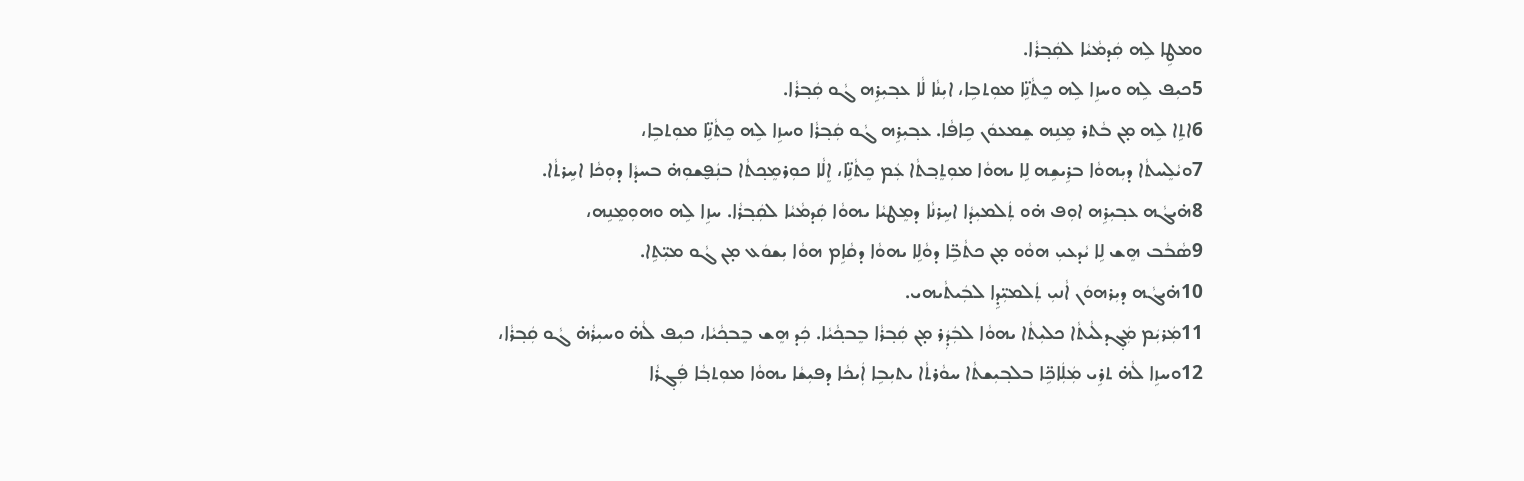ܘܡܛܹܐ ܠܹܗ ܩܲܕܡܵܝܵܐ ܠܩܲܒ݂ܪܵܐ.
5ܟܝܼܦ ܠܹܗ ܘܚܙܹܐ ܠܹܗ ܟܸܬܵܢܹ̈ܐ ܡܘܼܬܒܹܐ، ܐܝܼܢܵܐ ܠܵܐ ܥܒ݂ܝܼܪܹܗ ܓܵܘ ܩܲܒ݂ܪܵܐ.
6ܐܬܹ‌ܐ ܠܹܗ ܡ̣ܢ ܒܵܬܪ ܡܸܢܹܗ ܫܸܡܥܘܿܢ ܟܹܐܦܵܐ. ܥܒ݂ܝܼܪܹܗ ܓܵܘ ܩܲܒ݂ܪܵܐ ܘܚܙܹܐ ܠܹܗ ܟܸܬܵܢܹ̈ܐ ܡܘܼܬܒܹܐ،
7ܘܝܵܠܸܚܬܵ‌ܐ ܕܝܼܗܘܵܐ ܒܪܹܝܫܹܗ ܠܹܐ ܝܗܘܵܐ ܡܘܼܬܸܒ݂ܬܵ‌ܐ ܥܲܡ ܟܸܬܵܢܹ̈ܐ، ܐܸܠܵܐ ܟܘܼܪܡܸܟ݂ܬܵ‌ܐ ܒܢܲܦ̮ܫܘܼܗ̇ ܒܚܕܵܐ ܕܘܼܟܵܐ ܐܚܹܪܬܵ‌ܐ.
8ܗ̇ܝܓܵܗ ܥܒ݂ܝܼܪܹܗ ܐܘܼܦ ܗ̇ܘ ܬܲܠܡܝܼܕܵܐ ܐܚܹܪܢܵܐ ܕܡܸܛܝܵܐ ܝܗܘܵܐ ܩܲܕܡܵܝܵܐ ܠܩܲܒ݂ܪܵܐ. ܚܙܹܐ ܠܹܗ ܘܗܘܼܡܸܢܹܗ،
9ܣܵܒܵܒ ܗܸܫ ܠܹܐ ܝܵܕܥܝܼ ܗܘܵܘ ܡ̣ܢ ܟܬܵܒܹ̈ܐ ܕܘܵܠܹܐ ܝܗܘܵܐ ܕܩܵܐܹܡ ܗܘܵܐ ܝܼܫܘܿܥ ܡ̣ܢ ܓܵܘ ܡܝܼ̈ܬܹ‌ܐ.
10ܗ̇ܝܓܵܗ ܕܝܼܪܗܘܿܢ ܐܵܢܝܼ ܬܲܠܡܝܼ̈ܕܹܐ ܠܒܲܝܬܵܝܗ‌ܝ.
11ܡܲܪܝܲܡ ܡܲܓ݂ܕܠܵܝܬܵ‌ܐ ܟܠܝܼܬܵ‌ܐ ܝܗܘܵܐ ܠܒܲܕܲܪ ܡ̣ܢ ܩܲܒ݂ܪܵܐ ܒܸܒܟ݂ܵܝܵܐ. ܟܲܕ ܗܸܫ ܒܸܒܟ݂ܵܝܵܐ، ܟܝܼܦ ܠܵܗ̇ ܘܚܝܼܪܵܗ̇ ܓܵܘ ܩܲܒ݂ܪܵܐ،
12ܘܚܙܹܐ ܠܵܗ̇ ܬܪܹܝ ܡܲܠܲܐܟܹ̈ܐ ܒܠܒ݂ܝܼܫܬܵ‌ܐ ܚܘܵܪܬܵ‌ܐ ܝܬܝܼܒܹܐ ܐܲܝܟܵܐ ܕܦܝܼܫܵܐ ܝܗܘܵܐ ܡܘܼܬܒ݂ܵܐ ܦܲܓ݂ܪܵܐ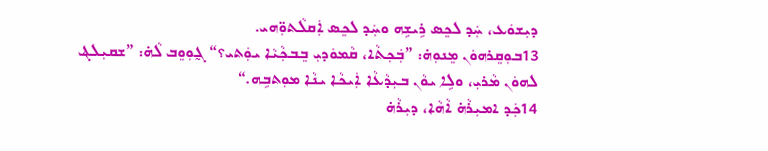ܕܝܼܫܘܿܥ، ܚܲܕ ܠܟܸܣ ܪܹܝܫܹܗ ܘܚܲܕ ܠܟܸܣ ܐܲܩܠܵܬܘܼ̈ܗ‌ܝ.
13ܒܘܼܩܸܪܗܘܿܢ ܡܸܢܘܼܗ̇: ”ܒܲܟ݂ܬܵ‌ܐ، ܩܵܡܘܿܕܝܼ ܒܸܒܟ݂ܵܝܵܐ ܝܘܲܬ‌ܝ؟“ ܓ̰ܘܼܘܸܒ ܠܵܗ̇: ”ܫܩܝܼܠܔ ܠܗܘܿܢ ܡܵܪܝܼ، ܘܠܹܐ ܝܘܵܢ ܒܝܼܕܵܥܵܐ ܐܲܝܟܵܐ ܝܢܵܐ ܡܘܼܬܒܹܗ.“
14ܟܲܕ ܐܡܝܼܪܵܗ̇ ܐܵܗܵܐ، ܕܝܼܪܵܗ̇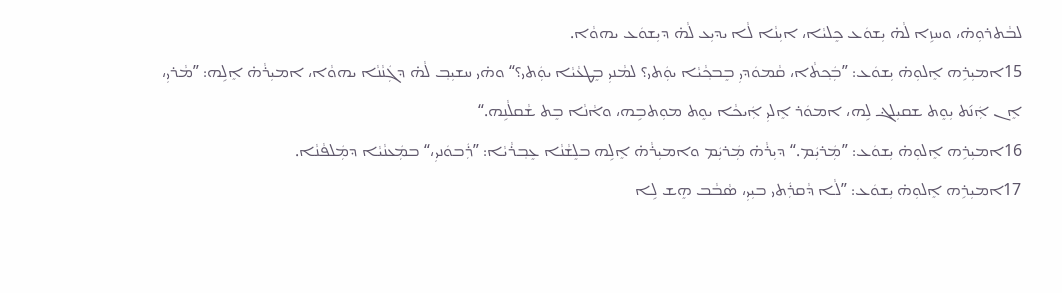ܠܒܵܬܪܘܼܗ̇، ܘܚܙܹܐ ܠܵܗ̇ ܝܼܫܘܿܥ ܟܸܠܝܵܐ، ܐܝܼܢܵܐ ܠܵܐ ܝܕܝܼܥ ܠܵܗ̇ ܕܝܼܫܘܿܥ ܝܗܘܵܐ.
15ܐܡܝܼܪܹܗ ܐܸܠܘܼܗ̇ ܝܼܫܘܿܥ: ”ܒܲܟ݂ܬܵ‌ܐ، ܩܵܡܘܿܕܝܼ ܒܸܒܟ݂ܵܝܵܐ ܝܘܲܬ‌ܝ؟ ܠܡܵܢܝܼ ܒܸܛܥܵܝܵܐ ܝܘܲܬ‌ܝ؟“ ܘܗ̇ܝ ܚܫܝܼܒ݂ ܠܵܗ̇ ܕܓܲܢܵܢܵܐ ܝܗܘܵܐ، ܐܡܝܼܪܵܗ̇ ܐܸܠܹܗ: ”ܡܵܪܝܼ، ܐܸܢ ܐܲܢ݇ܬ ܝܼܘܸܬ ܫܩܝܼܠܔ ܠܹܗ، ܐܡܘܿܪ ܐܸܠܝܼ ܐܲܝܟܵܐ ܝܘܸܬ ܡܘܼܬܒܹܗ، ܘܐܵܢܵܐ ܒܸܬ ܫܵܩܠܵܢܹܗ.“
16ܐܡܝܼܪܹܗ ܐܸܠܘܼܗ̇ ܝܼܫܘܿܥ: ”ܡܲܪܝܲܡ.“ ܕܝܼܪܵܗ̇ ܡܲܪܝܲܡ ܘܐܡܝܼܪܵܗ̇ ܐܸܠܹܗ ܒܠܸܫܵܢܵܐ ܥܸܒ݂ܪܵܝܵܐ: ”ܪܲܒܘܿܢܝܼ،“ ܒܡܲܥܢܵܝܵܐ ܕܡܲܠܦܵܢܵܐ.
17ܐܡܝܼܪܹܗ ܐܸܠܘܼܗ̇ ܝܼܫܘܿܥ: ”ܠܵܐ ܕܵܩܪܲܬ‌ܝ ܒܝܼܝܼ، ܣܵܒܵܒ ܗܸܫ ܠܹܐ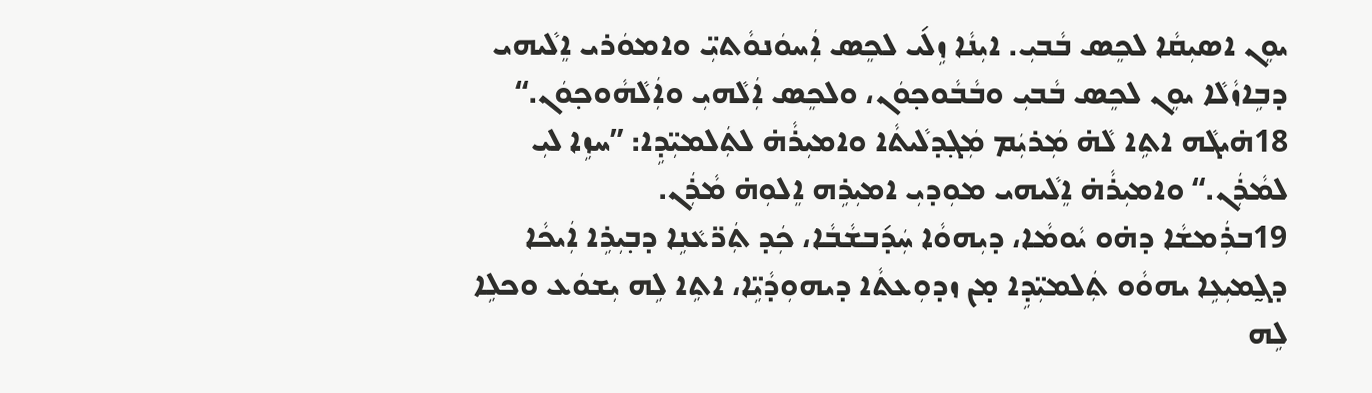ܝܘܸܢ ܐܣܝܼܩܵܐ ܠܟܸܣ ܒܵܒܝܼ. ܐܝܼܢܵܐ ܙܹܠ݇ܝ ܠܟܸܣ ܐܲܚܘܿܢܘܵܬ‌ܝܼ̈ ܘܐܡܘܿܪܝ ܐܸܠܵܝܗ‌ܝ ܕܒܹܐܙܵܠܵܐ ܝܘܸܢ ܠܟܸܣ ܒܵܒܝܼ ܘܒܵܒܵܘܟ݂ܘܿܢ، ܘܠܟܸܣ ܐܲܠܵܗ‌ܝܼ ܘܐܲܠܵܗܵܘܟ݂ܘܿܢ.“
18ܗ̇ܝܓܵܗ ܐܬܹ‌ܐ ܠܵܗ̇ ܡܲܪܝܲܡ ܡܲܓ݂ܕܠܵܝܬܵ‌ܐ ܘܐܡܝܼܪܵܗ̇ ܠܬܲܠܡܝܼ̈ܕܹܐ: ”ܚܙܹܐ ܠܝܼ ܠܡܵܪܲܢ.“ ܘܐܡܝܼܪܵܗ̇ ܐܸܠܵܝܗ‌ܝ ܡܘܼܕܝܼ ܐܡܝܼܪܹܗ ܐܸܠܘܼܗ̇ ܡܵܪܲܢ.
19ܒܪܲܡܫܵܐ ܕܗ̇ܘ ܝܵܘܡܵܐ، ܕܝܼܗܘܵܐ ܚܲܕ݇ܒܫܵܒܵܐ، ܟܲܕ ܬܲܪ̈ܥܵܢܹܐ ܕܒ݂ܝܼܪܹܐ ܐܲܝܟܵܐ ܕܓ̰ܡܝܼܥܹܐ ܝܗܘܵܘ ܬܲܠܡܝܼ̈ܕܹܐ ܡ̣ܢ ܙܕܘܼܥܬܵ‌ܐ ܕܝܗܘܼܕܵܝܹ̈ܐ، ܐܬܹ‌ܐ ܠܹܗ ܝܼܫܘܿܥ ܘܟܠܹܐ ܠܹܗ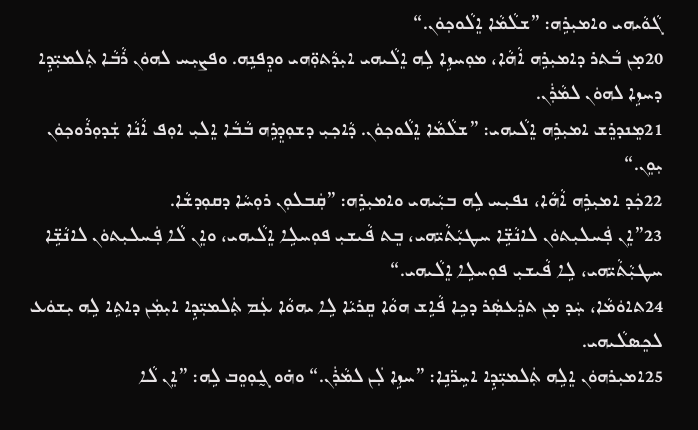ܓܵܘܵܝܗ‌ܝ ܘܐܡܝܼܪܹܗ: ”ܫܠܵܡܵܐ ܐܸܠܵܘܟ݂ܘܿܢ.“
20ܡ̣ܢ ܒܵܬܪ ܕܐܡܝܼܪܹܗ ܐܵܗܵܐ، ܡܘܼܚܙܹܐ ܠܹܗ ܐܸܠܵܝܗ‌ܝ ܐܝܼܕܵܬܘܼ̈ܗ‌ܝ ܘܕܸܦܢܹܗ. ܘܦܨܝܼܚ ܠܗܘܿܢ ܪܵܒܵܐ ܬܲܠܡܝܼ̈ܕܹܐ ܕܚܙܹܐ ܠܗܘܿܢ ܠܡܵܪܲܢ.
21ܡܸܢܕܪܸܫ ܐܡܝܼܪܹܗ ܐܸܠܵܝܗ‌ܝ: ”ܫܠܵܡܵܐ ܐܸܠܵܘܟ݂ܘܿܢ. ܕܵܐܟ݂ܝܼ ܕܫܘܼܕܸܪܹܗ ܒܵܒܵܐ ܐܸܠܝܼ ܐܘܼܦ ܐܵܢܵܐ ܫܲܕܘܼܪܵܘܟ݂ܘܿܢ ܝܼܘܸܢ.“
22ܟܲܕ ܐܡܝܼܪܹܗ ܐܵܗܵܐ، ܢܦܝܼܚ ܠܹܗ ܒܝܼܵܝܗ‌ܝ ܘܐܡܝܼܪܹܗ: ”ܩܲܒܠܘܼܢ ܪܘܼܚܵܐ ܕܩܘܼܕܫܵܐ.
23”ܐܸܢ ܦܲܚܠܝܼܬܘܿܢ ܠܐܢܵܫܹ̈ܐ ܚܛܝܼܵܬܵܝ̈ܗ‌ܝ، ܒܸܬ ܦܵܝܫܝܼ ܦܘܼܚܠܹܐ ܐܸܠܵܝܗ‌ܝ، ܘܐܸܢ ܠܵܐ ܦܲܚܠܝܼܬܘܿܢ ܠܐܢܵܫܹ̈ܐ ܚܛܝܼܵܬܵܝ̈ܗ‌ܝ، ܠܹܐ ܦܵܝܫܝܼ ܦܘܼܚܠܹܐ ܐܸܠܵܝܗ‌ܝ.“
24ܬܐܘܿܡܵܐ، ܚܲܕ ܡ̣ܢ ܬܪܸܥܣܲܪ ܕܟܹܐ ܦܵܐܹܫ ܗܘܵܐ ܩܸܪܝܵܐ ܠܹܐ ܝܗܘܵܐ ܥܲܡ ܬܲܠܡܝܼ̈ܕܹܐ ܐܝܼܡܲܢ ܕܐܬܹ‌ܐ ܠܹܗ ܝܼܫܘܿܥ ܠܟܸܣܠܵܝܗ‌ܝ.
25ܐܡܝܼܪܗܘܿܢ ܐܸܠܹܗ ܬܲܠܡܝܼ̈ܕܹܐ ܐܚܹܪ̈ܢܹܐ: ”ܚܙܹܐ ܠܲܢ ܠܡܵܪܲܢ.“ ܘܗ̇ܘ ܓ̰ܘܼܘܸܒ ܠܹܗ: ”ܐܸܢ ܠܵܐ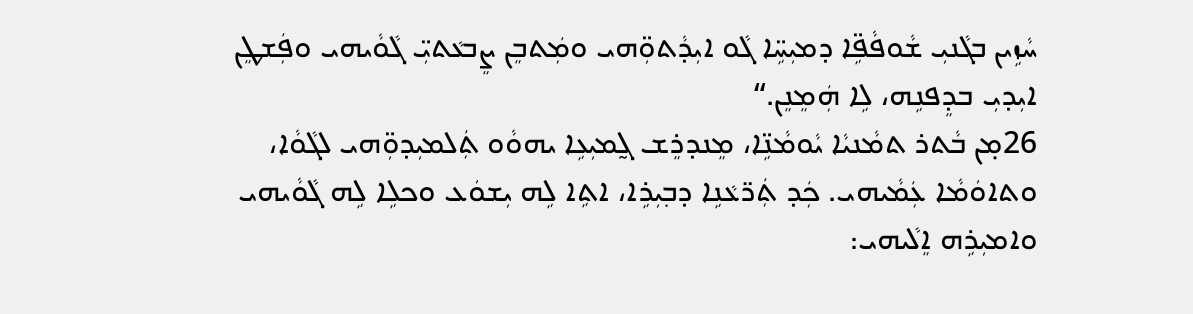ܚܵܙܹܝܢ ܒܓܵܢܝܼ ܫܵܘܦܵܦܹ̈ܐ ܕܡܝܼܚܹ̈ܐ ܓܵܘ ܐܝܼܕܵܬܘܼ̈ܗ‌ܝ ܘܡܲܬܒܸܢ ܨܸܒܥܵܬ‌ܝܼ̈ ܓܵܘܵܝܗ‌ܝ ܘܦܲܫܛܸܢ ܐܝܼܕܝܼ ܒܕܸܦܢܹܗ، ܠܹܐ ܗܲܡܸܢܸܢ.“
26ܡ̣ܢ ܒܵܬܪ ܬܡܵܢܝܵܐ ܝܵܘܡܵܢܹ̈ܐ، ܡܸܢܕܪܸܫ ܓ̰ܡܝܼܥܹܐ ܝܗܘܵܘ ܬܲܠܡܝܼܕܘܼ̈ܗ‌ܝ ܠܓܵܘܵܐ، ܘܬܐܘܿܡܵܐ ܥܲܡܵܝܗ‌ܝ. ܟܲܕ ܬܲܪ̈ܥܵܢܹܐ ܕܒ݂ܝܼܪܹܐ، ܐܬܹ‌ܐ ܠܹܗ ܝܼܫܘܿܥ ܘܟܠܹܐ ܠܹܗ ܓܵܘܵܝܗ‌ܝ ܘܐܡܝܼܪܹܗ ܐܸܠܵܝܗ‌ܝ: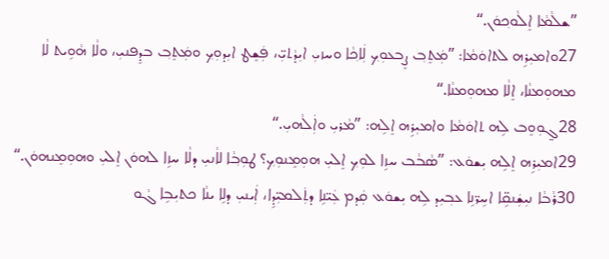”ܫܠܵܡܵܐ ܐܸܠܵܘܟ݂ܘܿܢ.“
27ܘܐܡܝܼܪܹܗ ܠܬܐܘܿܡܵܐ: ”ܡܲܬܸܒ݂ ܨܸܒܥܘܼܟ݂ ܠܲܐܟ݂ܵܐ ܘܚܙܝܼ ܐܝܼܕܵܬ‌ܝܼ̈، ܦܲܫܸܛ ܐܝܼܕܘܼܟ݂ ܘܡܲܬܸܒ݂ ܒܕܸܦܢܝܼ، ܘܠܵܐ ܗܵܘܹܝܬ ܠܵܐ ܡܗܘܼܡܢܵܐ، ܐܸܠܵܐ ܡܗܘܼܡܢܵܐ.“
28ܓ̰ܘܼܘܸܒ ܠܹܗ ܬܐܘܿܡܵܐ ܘܐܡܝܼܪܹܗ ܐܸܠܹܗ: ”ܡܵܪܝܼ ܘܐܲܠܵܗ‌ܝܼ.“
29ܐܡܝܼܪܹܗ ܐܸܠܹܗ ܝܼܫܘܿܥ: ”ܣܵܒܵܒ ܚܙܹܐ ܠܘܼܟ݂ ܐܸܠܝܼ ܗܘܼܡܸܢܘܼܟ݂؟ ܛܘܼܒ݂ܵܐ ܠܐܵܢܝܼ ܕܠܵܐ ܚܙܹܐ ܠܗܘܿܢ ܐܸܠܝܼ ܘܗܘܼܡܸܢܗܘܿܢ.“
30ܪܵܒܵܐ ܢܝܼܫܲܢܩܹ̈ܐ ܐܚܹܪ̈ܢܹܐ ܥܒ݂ܝܼܕ ܠܹܗ ܝܼܫܘܿܥ ܩܲܕܡ ܥܲܝ̈ܢܹܐ ܕܬܲܠܡܝܼ̈ܕܹܐ، ܐܲܝܢܝܼ ܕܠܹܐ ܝܢܵܐ ܟܬܝܼܒܹܐ ܓܵܘ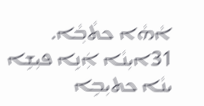ܐܵܗܵܐ ܟܬܵܒ݂ܵܐ.
31ܐܝܼܢܵܐ ܐܲܢܹܐ ܦܝܼܫܹܐ ܝܢܵܐ ܟܬܝܼܒܹܐ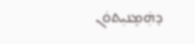ܕܗܲܡܸܢܝܼܬܘܿܢ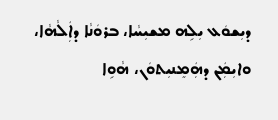ܕܝܼܫܘܿܥ ܝܼܠܹܗ ܡܫܝܼܚܵܐ، ܒܪܘܿܢܵܐ ܕܐܲܠܵܗܵܐ، ܘܐܝܼܡܲܢ ܕܗܲܡܸܢܝܼܬܘܿܢ، ܗܵܘܹܐ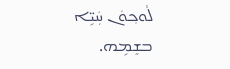ܠܵܘܟ݂ܘܿܢ ܚܲܝܹ̈ܐ ܒܫܸܡܹܗ.